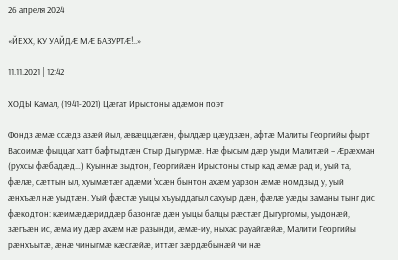26 апреля 2024

«ЙЕХХ, КУ УАЙДӔ МӔ БАЗУРТӔ!..»

11.11.2021 | 12:42

ХОДЫ Камал, (1941-2021) Цæгат Ирыстоны адæмон поэт

Фондз ӕмӕ ссӕдз азӕй йыл, ӕвӕццӕгӕн, фылдӕр цӕудзӕн, афтӕ Малиты Георгийы фырт Васоимӕ фыццаг хатт бафтыдтӕн Стыр Дыгурмӕ. Нӕ фысым дӕр уыди Малитӕй – Ӕрӕхман (рухсы фӕбадӕд…) Куыннӕ зыдтон, Георгийӕн Ирыстоны стыр кад ӕмӕ рад и, уый та, фӕлӕ, сӕттын ыл, хуымӕтӕг адӕми ’хсӕн бынтон ахӕм уарзон ӕмӕ номдзыд у, уый ӕнхъӕл нӕ уыдтӕн. Уый фӕстӕ уыцы хъуыддагыл сахуыр дӕн, фӕлӕ уӕды заманы тынг дис фӕкодтон: кӕимӕдӕриддӕр базонгӕ дӕн уыцы балцы рӕстӕг Дыгургомы, уыдонӕй, зӕгъӕн ис, ӕма иу дӕр ахӕм нӕ разынди, ӕмӕ-иу, ныхас рауайгӕйӕ, Малити Георгийы рӕнхъытӕ, ӕнӕ чиныгмӕ кӕсгӕйӕ, иттӕг зӕрдӕбынӕй чи нӕ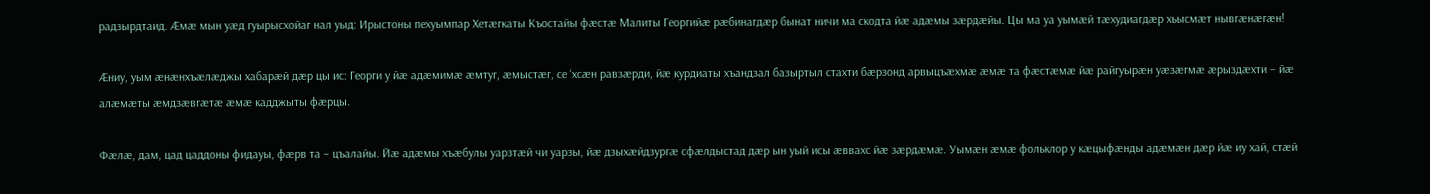радзырдтаид. Ӕмӕ мын уӕд гуырысхойаг нал уыд: Ирыстоны пехуымпар Хетӕгкаты Къостайы фӕстӕ Малиты Георгийӕ рӕбинагдӕр бынат ничи ма скодта йӕ адӕмы зӕрдӕйы. Цы ма уа уымӕй тӕхудиагдӕр хьысмӕт нывгӕнӕгӕн!

Ӕниу, уым ӕнӕнхъӕлӕджы хабарӕй дӕр цы ис: Георги у йӕ адӕмимӕ ӕмтуг, ӕмыстӕг, се ‘хсӕн равзӕрди, йӕ курдиаты хъандзал базыртыл стахти бӕрзонд арвыцъӕхмӕ ӕмӕ та фӕстӕмӕ йӕ райгуырӕн уӕзӕгмӕ ӕрыздӕхти – йӕ алӕмӕты ӕмдзӕвгӕтӕ ӕмӕ кадджыты фӕрцы.

Фӕлӕ, дам, цад цаддоны фидауы, фӕрв та – цъалайы. Йӕ адӕмы хъӕбулы уарзтӕй чи уарзы, йӕ дзыхӕйдзургӕ сфӕлдыстад дӕр ын уый исы ӕввахс йӕ зӕрдӕмӕ. Уымӕн ӕмӕ фольклор у кӕцыфӕнды адӕмӕн дӕр йӕ иу хай, стӕй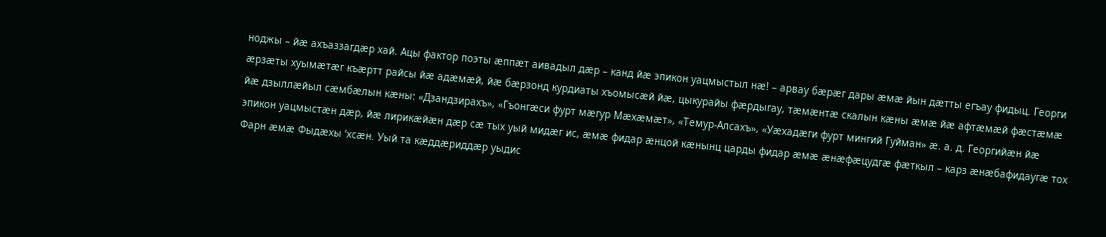ноджы – йӕ ахъаззагдӕр хай. Ацы фактор поэты ӕппӕт аивадыл дӕр – канд йӕ эпикон уацмыстыл нӕ! – арвау бӕрӕг дары ӕмӕ йын дӕтты егъау фидыц. Георги ӕрзӕты хуымӕтӕг къӕртт райсы йӕ адӕмӕй, йӕ бӕрзонд курдиаты хъомысӕй йӕ, цыкурайы фӕрдыгау, тӕмӕнтӕ скалын кӕны ӕмӕ йӕ афтӕмӕй фӕстӕмӕ йӕ дзыллӕйыл сӕмбӕлын кӕны: «Дзандзирахъ», «Гъонгӕси фурт мӕгур Мӕхӕмӕт», «Темур-Алсахъ», «Уӕхадӕги фурт мингий Гуйман» ӕ. а. д. Георгийӕн йӕ эпикон уацмыстӕн дӕр, йӕ лирикӕйӕн дӕр сӕ тых уый мидӕг ис, ӕмӕ фидар ӕнцой кӕнынц царды фидар ӕмӕ ӕнӕфӕцудгӕ фӕткыл – карз ӕнӕбафидаугӕ тох Фарн ӕмӕ Фыдӕхы ‘хсӕн. Уый та кӕддӕриддӕр уыдис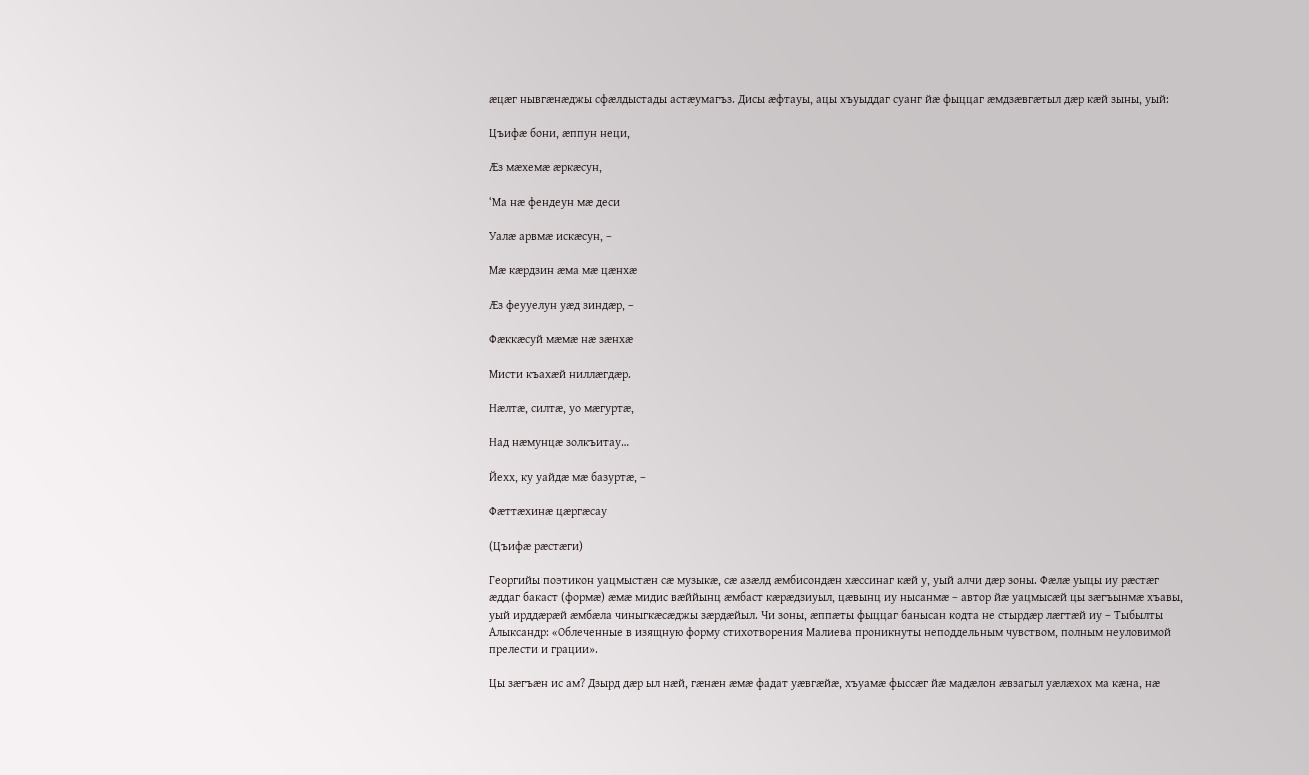ӕцӕг нывгӕнӕджы сфӕлдыстады астӕумагъз. Дисы ӕфтауы, ацы хъуыддаг суанг йӕ фыццаг ӕмдзӕвгӕтыл дӕр кӕй зыны, уый:

Цъифӕ бони, ӕппун неци,

Ӕз мӕхемӕ ӕркӕсун,

‘Ма нӕ фендеун мӕ деси

Уалӕ арвмӕ искӕсун, –

Мӕ кӕрдзин ӕма мӕ цӕнхӕ

Ӕз феууелун уӕд зиндӕр, –

Фӕккӕсуй мӕмӕ нӕ зӕнхӕ

Мисти къахӕй ниллӕгдӕр.

Нӕлтӕ, силтӕ, уо мӕгуртӕ,

Над нӕмунцӕ золкъитау…

Йехх, ку уайдӕ мӕ базуртӕ, –

Фӕттӕхинӕ цӕргӕсау

(Цъифӕ рӕстӕги)

Георгийы поэтикон уацмыстӕн сӕ музыкӕ, сӕ азӕлд ӕмбисондӕн хӕссинаг кӕй у, уый алчи дӕр зоны. Фӕлӕ уыцы иу рӕстӕг ӕддаг бакаст (формӕ) ӕмӕ мидис вӕййынц ӕмбаст кӕрӕдзиуыл, цӕвынц иу нысанмӕ – автор йӕ уацмысӕй цы зӕгъынмӕ хъавы, уый ирддӕрӕй ӕмбӕла чиныгкӕсӕджы зӕрдӕйыл. Чи зоны, ӕппӕты фыццаг банысан кодта не стырдӕр лӕгтӕй иу – Тыбылты Алыксандр: «Облеченные в изящную форму стихотворения Малиева проникнуты неподдельным чувством, полным неуловимой прелести и грации».

Цы зӕгъӕн ис ам? Дзырд дӕр ыл нӕй, гӕнӕн ӕмӕ фадат уӕвгӕйӕ, хъуамӕ фыссӕг йӕ мадӕлон ӕвзагыл уӕлӕхох ма кӕна, нӕ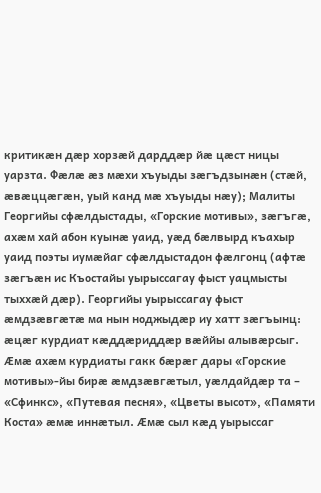критикӕн дӕр хорзӕй дарддӕр йӕ цӕст ницы уарзта. Фӕлӕ ӕз мӕхи хъуыды зӕгъдзынӕн (стӕй, ӕвӕццӕгӕн, уый канд мӕ хъуыды нӕу); Малиты Георгийы сфӕлдыстады, «Горские мотивы», зӕгъгӕ, ахӕм хай абон куынӕ уаид, уӕд бӕлвырд къахыр уаид поэты иумӕйаг сфӕлдыстадон фӕлгонц (афтӕ зӕгъӕн ис Къостайы уырыссагау фыст уацмысты тыххӕй дӕр). Георгийы уырыссагау фыст ӕмдзӕвгӕтӕ ма нын ноджыдӕр иу хатт зӕгъынц: ӕцӕг курдиат кӕддӕриддӕр вӕййы алывӕрсыг. Ӕмӕ ахӕм курдиаты гакк бӕрӕг дары «Горские мотивы»-йы бирӕ ӕмдзӕвгӕтыл, уӕлдайдӕр та – «Сфинкс», «Путевая песня», «Цветы высот», «Памяти Коста» ӕмӕ иннӕтыл. Ӕмӕ сыл кӕд уырыссаг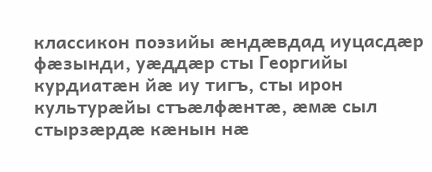классикон поэзийы ӕндӕвдад иуцасдӕр фӕзынди, уӕддӕр сты Георгийы курдиатӕн йӕ иу тигъ, сты ирон культурӕйы стъӕлфӕнтӕ, ӕмӕ сыл стырзӕрдӕ кӕнын нӕ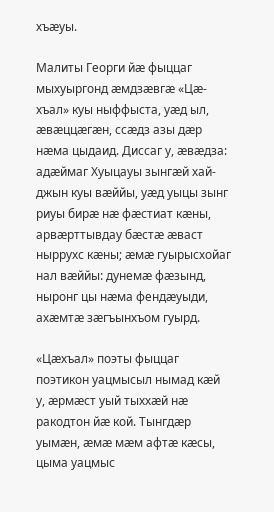хъӕуы.

Малиты Георги йӕ фыццаг мыхуыргонд ӕмдзӕвгӕ «Цӕ-хъал» куы ныффыста, уӕд ыл, ӕвӕццӕгӕн, ссӕдз азы дӕр нӕма цыдаид. Диссаг у, ӕвӕдза: адӕймаг Хуыцауы зынгӕй хай-джын куы вӕййы, уӕд уыцы зынг риуы бирӕ нӕ фӕстиат кӕны, арвӕрттывдау бӕстӕ ӕваст ныррухс кӕны; ӕмӕ гуырысхойаг нал вӕййы: дунемӕ фӕзынд, ныронг цы нӕма фендӕуыди, ахӕмтӕ зӕгъынхъом гуырд.

«Цӕхъал» поэты фыццаг поэтикон уацмысыл нымад кӕй у, ӕрмӕст уый тыххӕй нӕ ракодтон йӕ кой. Тынгдӕр уымӕн, ӕмӕ мӕм афтӕ кӕсы, цыма уацмыс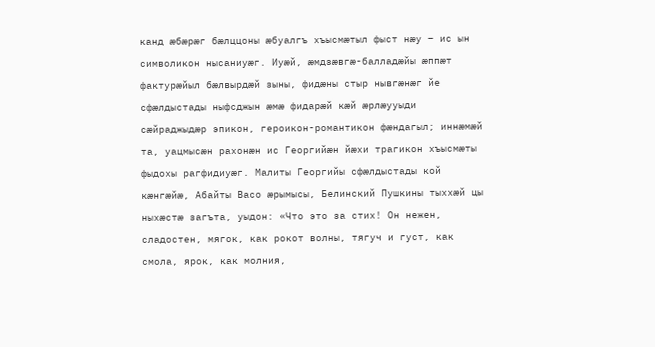канд ӕбӕрӕг бӕлццоны ӕбуалгъ хъысмӕтыл фыст нӕу – ис ын символикон нысаниуӕг. Иуӕй, ӕмдзӕвгӕ-балладӕйы ӕппӕт фактурӕйыл бӕлвырдӕй зыны, фидӕны стыр нывгӕнӕг йе сфӕлдыстады ныфсджын ӕмӕ фидарӕй кӕй ӕрлӕууыди сӕйраджыдӕр эпикон, героикон-романтикон фӕндагыл; иннӕмӕй та, уацмысӕн рахонӕн ис Георгийӕн йӕхи трагикон хъысмӕты фыдохы рагфидиуӕг. Малиты Георгийы сфӕлдыстады кой кӕнгӕйӕ, Абайты Васо ӕрымысы, Белинский Пушкины тыххӕй цы ныхӕстӕ загъта, уыдон: «Что это за стих! Он нежен, сладостен, мягок, как рокот волны, тягуч и густ, как смола, ярок, как молния,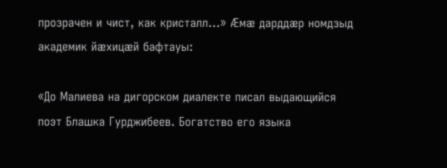прозрачен и чист, как кристалл…» Ӕмӕ дарддӕр номдзыд академик йӕхицӕй бафтауы:

«До Малиева на дигорском диалекте писал выдающийся поэт Блашка Гурджибеев. Богатство его языка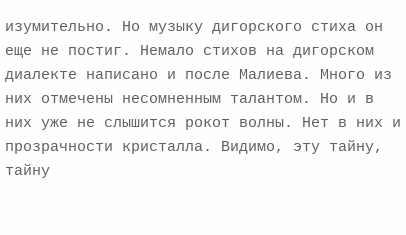изумительно. Но музыку дигорского стиха он еще не постиг. Немало стихов на дигорском диалекте написано и после Малиева. Много из них отмечены несомненным талантом. Но и в них уже не слышится рокот волны. Нет в них и прозрачности кристалла. Видимо, эту тайну, тайну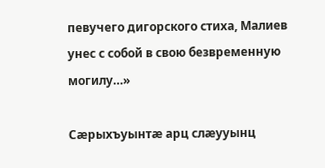певучего дигорского стиха, Малиев унес с собой в свою безвременную могилу…»

Сӕрыхъуынтӕ арц слӕууынц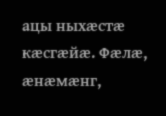ацы ныхӕстӕ кӕсгӕйӕ. Фӕлӕ, ӕнӕмӕнг,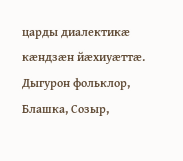царды диалектикӕ кӕндзӕн йӕхиуӕттӕ. Дыгурон фольклор, Блашка, Созыр,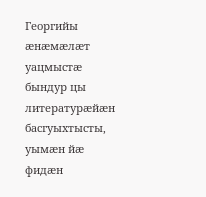Георгийы ӕнӕмӕлӕт уацмыстӕ бындур цы литературӕйӕн басгуыхтысты, уымӕн йӕ фидӕн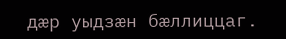дӕр уыдзӕн бӕллиццаг.